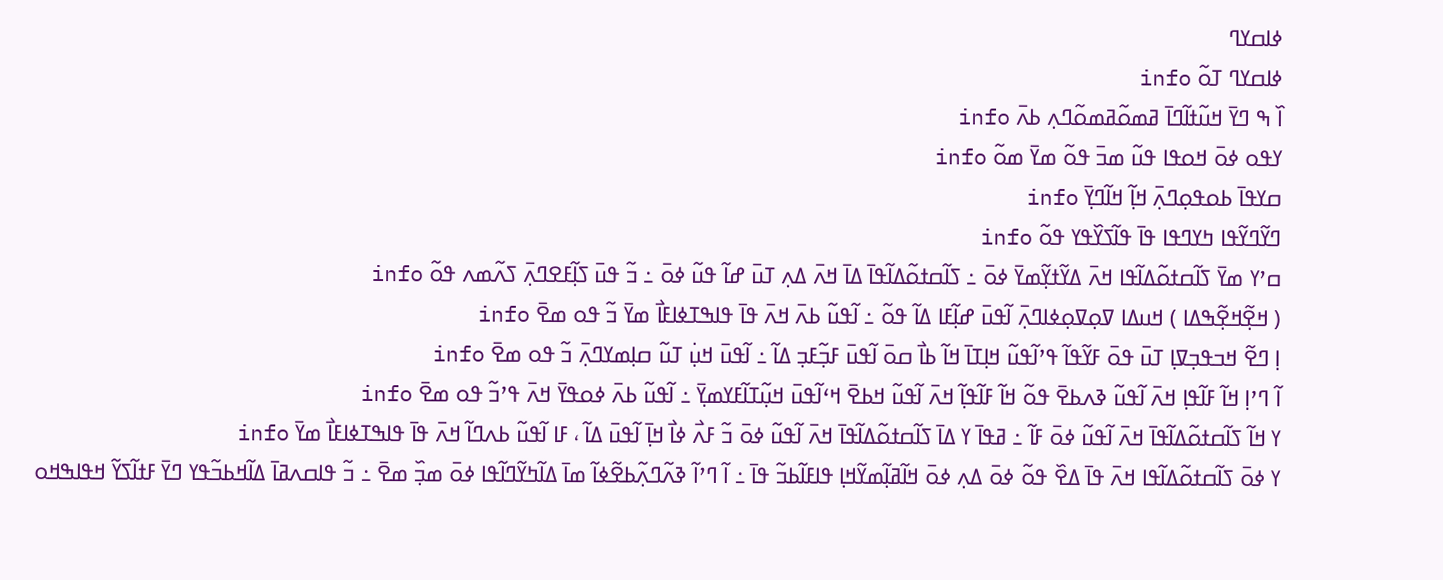ߦߊߛߌߣ
ߦߊߛߌߣ ߠߋ߬ info
ߊ߰ ߒ ߣߌ߫ ߞߎ߬ߙߊ߬ߣߊ߫ ߥߘߋ߬ߥߘߋ߬ߣߍ߲ ߕߍ߫ info
ߌߟߋ ߦߋ߫ ߞߋߟߊ ߟߎ߬ ߘߏ߫ ߟߋ߬ ߘߌ߫ ߘߋ߬ info
ߛߌߟߊ߫ ߕߋߟߋ߲ߣߍ߲߫ ߞߊ߲߬ ߞߊ߬ߣߌ߲߫ info
ߣߌ߬ߣߌ߬ߟߊ ߤߌߣߟߊ ߟߊ߫ ߟߊ߬ߖߌ߰ߟߌ ߟߋ߬ info
ߛߴߌ ߘߌ߫ ߖߊ߬ߛߙߋ߬ߡߊ߬ߟߊ ߞߍ߫ ߡߌ߬ߙߌ߲߬ߘߌ߫ ߦߋ߫ ߸ ߖߊ߬ߛߙߋ߬ߡߊ߬ߟߊ߫ ߡߊ߫ ߞߍ߫ ߡߍ߲ ߠߎ߫ ߝߊ߬ ߟߎ߬ ߦߋ߫ ߸ ߏ߬ ߟߎ߫ ߖߊ߲߬ߓߐߣߍ߲߫ ߖߍ߬ߘߍ ߟߋ߬ info
( ߞߐ߲߬ߞߐ߲߬ߒߡߊ ) ߞߎߡߊ ߜߋ߲ߜߋ߲ߦߊߣߍ߲߫ ߊ߬ߟߎ߫ ߝߊ߲߬ߓߊ ߡߊ߬ ߟߋ߬ ߸ ߊ߬ߟߎ߬ ߕߍ߫ ߞߍ߫ ߟߊ߫ ߟߊߒߠߦߊߓߊ߯ ߘߌ߫ ߏ߬ ߟߋ ߘߐ߫ info
ߊ߲ ߣߐ߬ ߞߏߟߏ߲ߜߊ߲ ߠߎ߫ ߟߋ߫ ߓߌ߬ߟߊ߬ ߟߴߊ߬ߟߎ߬ ߞߊ߲ߠߊ߫ ߞߊ߬ ߕߊ߯ ߛߋ߫ ߊ߬ߟߎ߫ ߓߏ߲߬ߓߏ߲ ߡߊ߬ ߸ ߊ߬ߟߎ߫ ߞߎ߲߭ ߠߎ߬ ߛߊ߲ߘߌߣߍ߲߫ ߏ߬ ߟߋ ߘߐ߫ info
ߊ߬ ߣߴߊ߲ ߞߊ߬ ߓߊ߬ߟߊ߲ ߞߍ߫ ߊ߬ߟߎ߬ ߢߍߕߐ߫ ߟߋ߬ ߞߊ߬ ߓߊ߬ߟߊ߲߬ ߞߍ߫ ߊ߬ߟߎ߬ ߞߕߐ߫ ߞߵߊ߬ߟߎ߫ ߞߎ߲߬ߠߊ߬ߓߌߘߌ߲߫ ߸ ߊ߬ߟߎ߬ ߕߍ߫ ߦߋߟߌ߫ ߞߍ߫ ߟߴߏ߬ ߟߋ ߘߐ߫ info
ߌ ߞߊ߬ ߖߊ߬ߛߙߋ߬ߡߊ߬ߟߊ߫ ߞߍ߫ ߊ߬ߟߎ߬ ߦߋ߫ ߓߊ߬ ߸ ߥߟߊ߫ ߌ ߡߊ߫ ߖߊ߬ߛߙߋ߬ߡߊ߬ߟߊ߫ ߞߍ߫ ߊ߬ߟߎ߬ ߦߋ߫ ߏ߬ ߓߍ߯ ߦߊ߯ ߞߊ߲߫ ߊ߬ߟߎ߫ ߡߊ߬ ، ߓߊ ߊ߬ߟߎ߬ ߕߍߣߊ߬ ߞߍ߫ ߟߊ߫ ߟߊߒߠߦߊߓߊ߯ ߘߌ߫ info
ߌ ߦߋ߫ ߖߊ߬ߛߙߋ߬ߡߊ߬ߟߊ ߞߍ߫ ߟߊ߫ ߡߐ߰ ߟߋ߬ ߦߋ߫ ߡߍ߲ ߦߋ߫ ߞߊ߬ߥߊ߲߬ߘߌ߬ߞߊ߲ ߟߊߓߊ߬ߕߏ߬ ߟߊ߫ ߸ ߊ߬ ߣߴߊ߬ ߢߍ߬ߣߍ߲߬ߕߐ߬ߦߊ߬ ߘߊ߫ ߡߊ߬ߤߌ߬ߣߊ߬ߟߊ ߦߋ߫ ߘߏ߲߰ ߘߐ߫ ߸ ߏ߬ ߟߊߛߍߥߊ߫ ߡߊ߬ߞߕߏ߬ߟߌ ߣߌ߫ ߓߙߊ߬ߖߌ߬ ߞߟߊߒߞߋ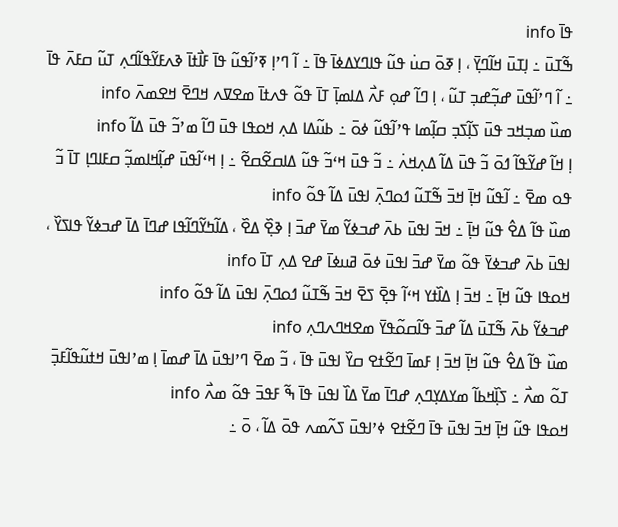ߟߊ߫ info
ߒ߬ߠߎ߫ ߸ ߊ߲ߠߎ߫ ߞߊ߬ߣߌ߲߫ ، ߊ߲ ߧߋ߫ ߛߎ߭ ߟߎ߬ ߟߊߣߌߡߦߊ߫ ߟߊ߫ ߸ ߊ߬ ߣߴߊ߲ ߧߴߊ߬ߟߎ߬ ߟߊ߫ ߓߊ߯ߙߊ߫ ߢߍߓߌ߬ߟߊ߬ߣߍ߲ ߠߎ߬ ߛߓߍ߫ ߟߊ߫ ߸ ߊ߬ ߣߴߊ߬ߟߎ߫ ߝߏ߲߬ߝߏ߲ ߠߎ߬ ، ߊ߲ ߣߊ߬ ߝߋ߲ ߓߍ߯ ߡߊߘߊ߲߫ ߠߊ߫ ߟߋ߬ ߟߍߙߊ߫ ߘߐߜߍ ߞߣߐ߫ ߞߐߘߍ߫ info
ߘߎ߰ ߘߏ߲ߞߏ ߟߎ߫ ߖߊ߲߬ߖߏ߲ ߛߊ߲߬ߘߊ ߟߴߊ߬ߟߎ߬ ߦߋ߫ ߸ ߕߎ߬ߡߊ ߡߍ߲ ߞߋߟߊ ߟߎ߫ ߣߊ߬ ߘߴߏ߬ ߟߎ߫ ߡߊ߬ info
ߊ߲ ߞߊ߬ ߝߌ߬ߟߊ߬ ߗߋ߫ ߏ߬ ߟߎ߫ ߡߊ߬ ߡߍ߲ߞߍ߭ ߸ ߏ߬ ߟߎ߫ ߞߵߏ߬ ߟߎ߬ ߡߊߛߐ߬ߛߐ߬ ߸ ߊ߲ ߞߵߊ߬ߟߎ߫ ߝߊ߲߬ߞߊߘߏ߲߬ ߛߓߊߣߊ߲ ߠߊ߫ ߏ߬ ߟߋ ߘߐ߫ ߸ ߊ߬ߟߎ߬ ߞߊ߲߫ ߞߏ߫ ߒ߬ߠߎ߬ ߗߋߣߍ߲߫ ߊߟߎ߫ ߡߊ߬ ߟߋ߬ info
ߘߎ߰ ߟߊ߬ ߡߐ߮ ߟߎ߬ ߞߊ߲߫ ߸ ߞߏ߫ ߊߟߎ߫ ߕߍ߫ ߝߏߦߌ߬ ߘߌ߫ ߝߏ߫ ߊ߲ ߢߐ߲߰ ߡߐ߰ ، ߡߊ߬ߤߌ߬ߣߊ߬ߟߊ ߝߣߊ߫ ߡߊ߫ ߝߏߦߌ߬ ߟߊߖߌ߰ ، ߊߟߎ߫ ߕߍ߫ ߝߏߦߌ߫ ߟߋ߬ ߘߌ߫ ߝߏ߫ ߊߟߎ߫ ߦߋ߫ ߥߎߦߊ߫ ߝߐ ߡߍ߲ ߠߊ߫ info
ߞߋߟߊ ߟߎ߬ ߞߊ߲߫ ߸ ߞߏ߫ ߊ߲ ߡߊ߰ߙߌ ߞߵߊ߬ ߟߐ߲߫ ߖߐ߫ ߞߏ߫ ߒ߬ߠߎ߬ ߗߋߣߍ߲߫ ߊߟߎ߫ ߡߊ߬ ߟߋ߬ info
ߝߏߦߌ߬ ߕߍ߫ ߒ߬ߠߎ߫ ߡߊ߬ ߝߏ߫ ߟߊ߬ߛߋ߬ߟߌ߫ ߘߐߞߣߍߣߍ߲ info
ߘߎ߰ ߟߊ߬ ߡߐ߮ ߟߎ߬ ߞߊ߲߫ ߞߏ߫ ߊ߲ ߓߘߊ߫ ߣߐ߬ߙߐ ߛߌ߰ ߊߟߎ߫ ߟߊ߫ ، ߏ߬ ߘߐ߫ ߣߴߊߟߎ߫ ߡߊ߫ ߝߘߊ߫ ߊ߲ ߘߴߊߟߎ߫ ߞߙߎ߬ߟߊ߬ߓߏ߲߫ ߠߋ߬ ߘߍ߯ ߸ ߖߊ߲߰ߞߕߊ߬ ߘߌߡߌ߲ߣߍ߲ ߝߣߊ߫ ߘߌ߫ ߡߊ߰ ߊߟߎ߫ ߟߊ߫ ߒ߬ ߓߟߏ߫ ߟߋ߬ ߘߍ߯ info
ߞߋߟߊ ߟߎ߬ ߞߊ߲߫ ߞߏ߫ ߊߟߎ߫ ߟߊ߫ ߣߐ߬ߙߐ ߦߴߊߟߎ߫ ߖߍ߬ߘߍ ߟߋ߫ ߡߊ߬ ، ߋ߫ ߸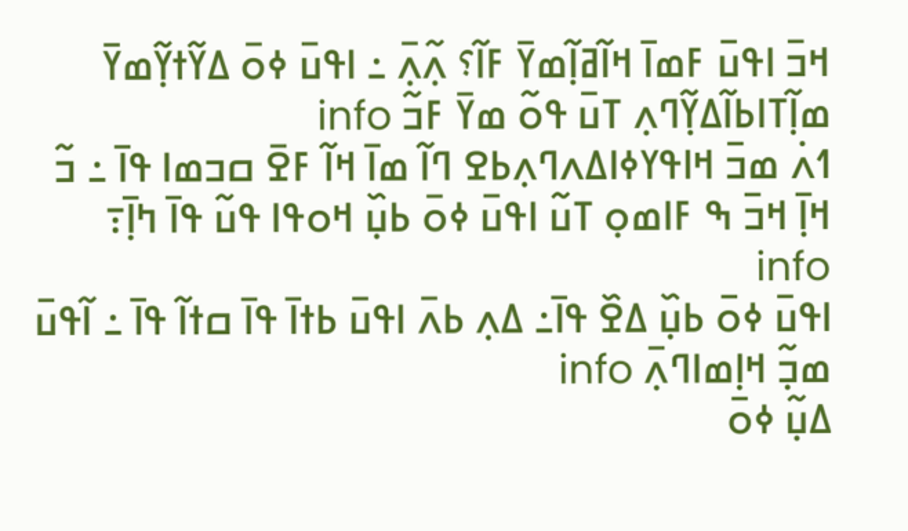ߞߏ߫ ߊߟߎ߫ ߓߘߊ߫ ߞߊ߬ߥߊ߲߬ߘߌ߫ ߓߊ߬؟ ߍ߲߬ߍ߲߫ ߸ ߊߟߎ߫ ߦߋ߫ ߡߌ߬ߙߌ߲߬ߘߌ߫ ߘߊ߲߬ߠߊߕߊ߬ߡߌ߲߬ߣߍ߲ ߠߎ߫ ߟߋ߬ ߘߌ߫ ߓߏ߬ info
ߗߍ߭ ߘߏ߫ ߞߊߟߌߦߊߡߍߣߍ߲ߕߐ ߣߊ߬ ߘߊ߫ ߞߊ߬ ߓߐ߫ ߛߏߘߊ ߟߊ߫ ߸ ߏ߬ ߞߊ߲߫ ߞߏ߫ ߒ ߓߊߘߋ߲ ߠߎ߬ ߊߟߎ߫ ߦߋ߫ ߕߎ߲߰ ߞߋߟߊ ߟߎ߬ ߟߊ߫ ߤߊ߲߫߹ info
ߊߟߎ߫ ߦߋ߫ ߕߎ߲߰ ߡߐ߰ ߟߊ߫߸ ߡߍ߲ ߕߍ߫ ߊߟߎ߫ ߕߙߊ߫ ߟߊ߫ ߛߙߊ߬ ߟߊ߫ ߸ ߊ߬ߟߎ߫ ߘߏ߲߬ ߞߊ߲ߘߊߣߍ߲߫ info
ߡߎ߲߬ ߦߋ߫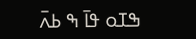ߒߠߋ ߟߊ߫ ߒ ߕߍ߫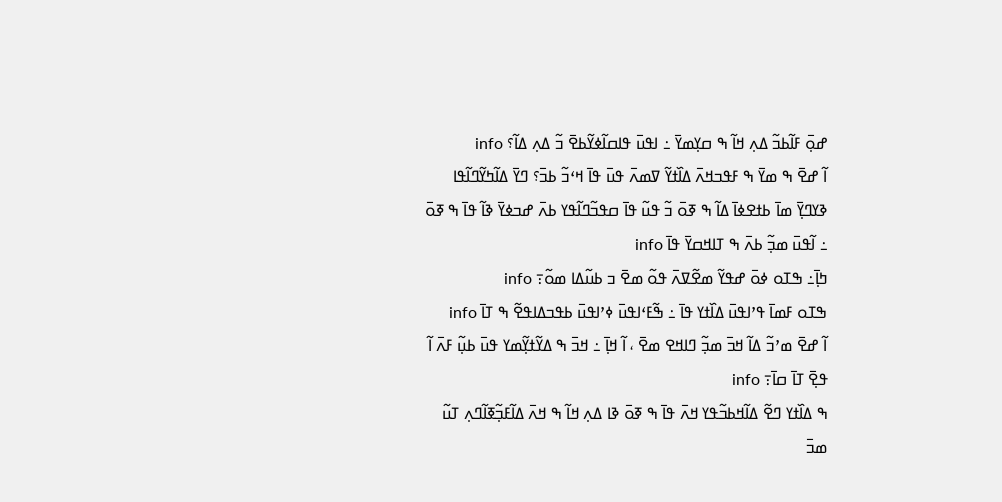ߝߋ߲߫ ߓߊ߬ߕߏ߬ ߡߍ߲ ߞߊ߬ ߒ ߛߌ߲ߘߌ߫ ߸ ߊߟߎ߫ ߟߊߛߊ߬ߦߌ߬ߕߐ߫ ߏ߬ ߡߍ߲ ߡߊ߬؟ info
ߊ߬ ߝߐ߫ ߒ ߘߌ߫ ߒ ߓߟߏߞߍ߫ ߡߊ߰ߙߌ߬ ߜߘߍ߫ ߟߎ߫ ߟߊ߫ ߞߵߏ߬ ߕߏ߫؟ ߣߌ߫ ߡߊ߬ߤߌ߬ߣߊ߬ߟߊ ߢߌߣߌ߲߫ ߘߊ߫ ߕߙߐߦߊ߫ ߡߊ߬ ߒ ߧߋ߫ ߏ߬ ߟߎ߬ ߟߊ߫ ߛߟߏ߬ߣߊ߬ߟߌ ߕߍ߫ ߝߏߦߌ߫ ߢߊ߬ ߟߊ߫ ߒ ߧߋ߫ ߸ ߊ߬ߟߎ߫ ߘߏ߲߬ ߕߍ߫ ߒ ߠߊߞߛߌ߫ ߟߊ߫ info
ߤߊ߲߫߸ ߒߠߋ ߦߋ߫ ߝߟߌ߬ ߘߐ߬ߜߍ߫ ߟߋ߬ ߘߐ߫ ߏ ߕߎ߬ߡߊ ߘߋ߬߹ info
ߒߠߋ ߓߘߊ߫ ߟߴߊߟߎ߫ ߡߊ߰ߙߌ ߟߊ߫ ߸ ߒ߬ߓߵߊߟߎ߫ ߦߴߊߟߎ߫ ߕߟߏߡߊߟߐ߬ ߒ ߠߊ߫ info
ߊ߬ ߝߐ߫ ߘߴߏ߬ ߡߊ߬ ߞߏ߫ ߘߏ߲߬ ߣߊߞߐ ߘߐ߫ ، ߊ߬ ߞߊ߲߫ ߸ ߞߏ߫ ߒ ߡߌ߬ߙߌ߲߬ߘߌ ߟߎ߫ ߕߎ߲߬ ߓߍ߫ ߊ߬ ߟߐ߲߫ ߠߊ߫ ߛߊ߫߹ info
ߒ ߡߊ߰ߙߌ ߣߐ߬ ߡߊ߬ߞߕߏ߬ߟߌ ߞߍ߫ ߟߊ߫ ߒ ߧߋ߫ ߢߊ ߡߍ߲ ߞߊ߬ ߒ ߞߍ߫ ߡߊ߬ߓߏ߲߬ߧߊ߬ߣߍ߲ ߠߎ߬ ߘߏ߫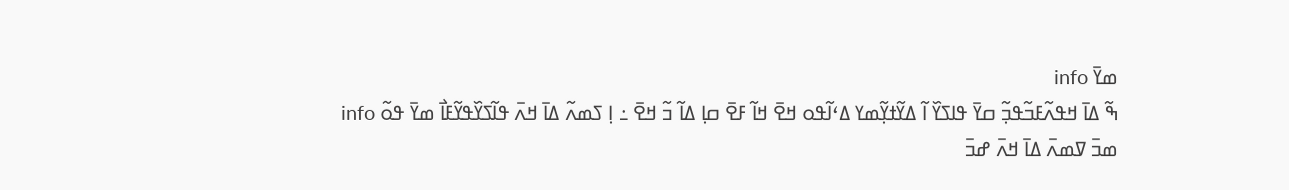ߘߌ߫ info
ߒ߬ ߡߊ߫ ߞߟߍ߬ߓߏ߬ߟߏ߲߬ ߛߌ߫ ߟߊߖߌ߰ ߊ߬ ߡߌ߬ߙߌ߲߬ߘߌ ߡߵߊ߬ߟߋ ߞߐ߫ ߞߊ߬ ߓߐ߫ ߛߊ߲ ߡߊ߬ ߏ߬ ߞߐ߫ ߸ ߊ߲ ߖߘߍ߬ ߡߊ߫ ߞߍ߫ ߟߊ߬ߖߌ߰ߟߌ߬ߓߊ߯ ߘߌ߫ ߟߋ߬ info
ߘߏ߫ ߜߘߍ߫ ߡߊ߫ ߞߍ߫ ߝߏ߫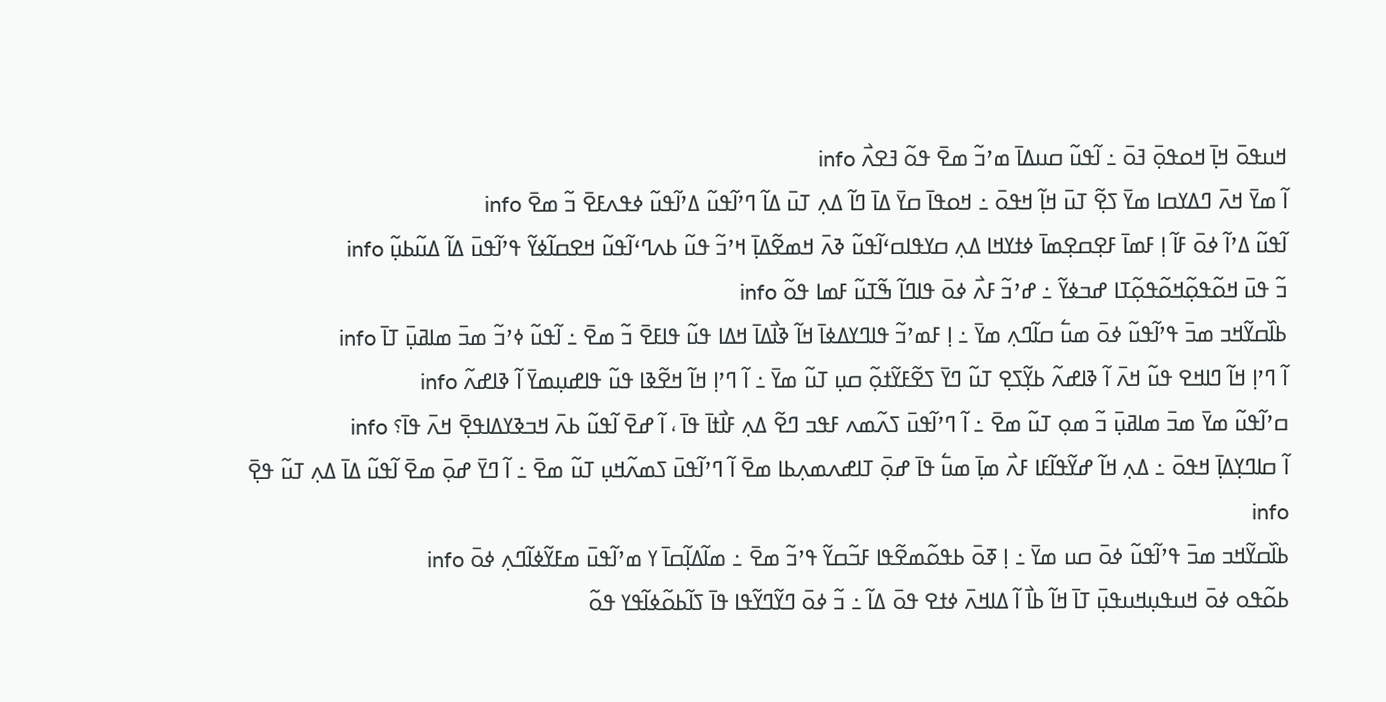ߞߎߟߋ߫ ߞߊ߲߫ ߞߋߟߋ߲߫ ߔߋ߫ ߸ ߊ߬ߟߎ߬ ߛߎߡߊ߫ ߘߴߏ߬ ߘߐ߫ ߟߋ߬ ߔߐߍ߯ info
ߊ߬ ߘߌ߫ ߞߍ߫ ߣߡߌߛߊ ߘߌ߫ ߖߐ߲߬ ߠߎ߫ ߞߊ߲߬ ߞߟߋ߫ ߸ ߞߋߟߊ߫ ߛߌ߫ ߡߊ߫ ߣߊ߬ ߡߍ߲ ߠߎ߫ ߡߊ߬ ߣߴߊ߬ߟߎ߬ ߡߴߊ߬ߟߎ߬ ߦߟߍߓߐ߫ ߏ߬ ߘߐ߫ info
ߊ߬ߟߎ߬ ߡߴߊ߬ ߦߋ߫ ߓߊ߬ ߊ߲ ߓߘߊ߫ ߓߐ߲ߛߐ߲ߘߊ߫ ߦߙߌߞߊ ߡߍ߲ ߛߌߟߊߛߵߊ߬ߟߎ߬ ߢߍ߫ ߞߘߐ߬ߡߊ߲߫ ߞߴߏ߬ ߟߎ߬ ߕߍߣߵߊ߬ߟߎ߬ ߞߐߛߊ߬ߦߌ߬ ߟߴߊ߬ߟߎ߫ ߡߊ߬ ߡߎ߬ߕߎ߲߬ info
ߏ߬ ߟߎ߫ ߞߋ߬ߟߋ߲߬ߞߋ߬ߟߋ߲߬ߠߊ ߝߏߦߌ߬ ߸ ߝߴߏ߬ ߓߍ߯ ߦߋ߫ ߟߊߣߊ߬ ߒ߬ߠߎ߬ ߓߘߊ ߟߋ߬ info
ߕߊ߰ߛߌ߬ߞߏ ߘߏ߫ ߟߴߊ߬ߟߎ߬ ߦߋ߫ ߘߎ߱ ߛߊ߬ߣߍ߲ ߘߌ߫ ߸ ߊ߲ ߓߘߴߏ߬ ߟߊߣߌߡߦߊ߫ ߞߊ߬ ߢߊ߯ߡߊ߫ ߞߡߊ ߟߎ߬ ߟߊߓߐ߫ ߏ߬ ߘߐ߫ ߸ ߊ߬ߟߎ߬ ߦߴߏ߬ ߘߏ߫ ߘߊߥߎ߲߫ ߠߊ߫ info
ߊ߬ ߣߴߊ߲ ߞߊ߬ ߣߊߞߐ ߟߎ߬ ߞߍ߫ ߊ߬ ߢߊߝߍ߬ ߕߌ߲߬ߖߐ߲ ߠߎ߬ ߣߌ߫ ߖߐ߬ߓߌ߬ߙߋ߲߬ ߛߎ߲ ߠߎ߬ ߘߌ߫ ߸ ߊ߬ ߣߴߊ߲ ߞߊ߬ ߞߐ߬ߢߊ ߟߎ߬ ߟߊߝߎ߲ߘߌ߫ ߊ߬ ߢߊߝߍ߬ info
ߛߴߊ߬ߟߎ߬ ߘߌ߫ ߘߏ߫ ߘߊߥߎ߲߫ ߏ߬ ߘߋ߲ ߠߎ߬ ߘߐ߫ ߸ ߊ߬ ߣߴߊ߬ߟߎ߫ ߖߍ߬ߘߍ ߓߟߏ ߣߐ߬ ߡߍ߲ ߓߊ߯ߙߊ߫ ߟߊ߫ ، ߊ߬ ߝߐ߫ ߊ߬ߟߎ߬ ߕߍ߫ ߞߏߢߌߡߊߟߐ߲߫ ߞߍ߫ ߟߊ߫؟ info
ߊ߬ ߛߊߣߌ߲ߡߊ߲߫ ߞߟߋ߫ ߸ ߡߍ߲ ߞߊ߬ ߝߌ߬ߟߊ߬ߓߊ ߓߍ߯ ߘߊ߲߫ ߘߎ߱ ߟߊ߫ ߝߋ߲߫ ߠߊߝߍߘߍ߲ߕߊ ߘߐ߫ ߊ߬ ߣߴߊ߬ߟߎ߫ ߖߘߍ߬ߞߎ߲ ߠߎ߬ ߘߐ߫ ߸ ߊ߬ ߣߌ߫ ߝߋ߲߫ ߘߐ߫ ߊ߬ߟߎ߬ ߡߊ߫ ߡߍ߲ ߠߎ߬ ߟߐ߲߫ info
ߕߊ߰ߛߌ߬ߞߏ ߘߏ߫ ߟߴߊ߬ߟߎ߬ ߦߋ߫ ߛߎ ߘߌ߫ ߸ ߊ߲ ߧߋ߫ ߕߟߋ߬ߘߐ߬ߟߊ ߓߏ߬ߛߌ߬ ߟߴߏ߬ ߘߐ߫ ߸ ߘߊ߬ߡߊ߲߬ߛߊ߫ ߌ ߘߴߊ߬ߟߎ߫ ߘߓߌ߬ߦߊ߬ߣߍ߲ ߦߋ߫ info
ߕߋ߬ߟߋ ߦߋ߫ ߞߎߟߎ߲ߞߎߟߎ߲߫ ߠߊ߫ ߞߊ߬ ߕߊ߯ ߊ߬ ߡߊߞߍ߫ ߦߙߐ ߟߋ߫ ߡߊ߬ ߸ ߏ߬ ߦߋ߫ ߣߌ߬ߣߌ߬ߟߊ ߟߊ߫ ߖߊ߬ߕߋ߬ߦߊ߬ߟߌ ߟߋ߬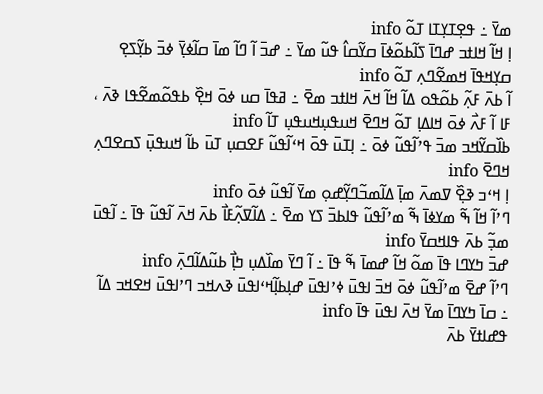ߘߌ߫ ߸ ߟߐ߲ߠߌ߲ߠߊ ߠߋ߬ info
ߊ߲ ߞߊ߬ ߞߊߙߏ ߝߣߊ߫ ߖߊ߬ߕߋ߬ߦߊ߫ ߛߌ߬ߛߊ߮ ߟߎ߬ ߘߌ߫ ߸ ߝߏ߫ ߊ߬ ߣߊ߬ ߘߊ߫ ߛߊ߬ߦߌ߲߫ ߦߏ߫ ߕߌ߲߬ߖߐ߲ ߛߌ߲ߞߟߊ߫ ߞߘߐ߬ߣߍ߲ ߠߋ߬ info
ߊ߬ ߕߍ߫ ߓߍ߲߬ ߕߋ߬ߟߋ ߡߊ߬ ߞߊ߬ ߞߍ߫ ߞߊߙߏ ߘߐ߫ ߸ ߥߟߊ߫ ߛߎ ߦߋ߫ ߞߐ߲߰ ߕߟߋ߬ߘߐ߬ߟߊ ߢߍ߫ ، ߓߊ ߊ߬ ߓߍ߯ ߦߋ߫ ߞߊߡߊ߲ ߠߋ߬ ߞߣߐ߫ ߞߎߟߎ߲ߞߎߟߎ߲ ߠߊ߬ info
ߕߊ߰ߛߌ߬ߞߏ ߘߏ߫ ߟߴߊ߬ߟߎ߬ ߦߋ߫ ߸ ߊ߲ߠߎ߫ ߟߋ߫ ߞߵߊ߬ߟߎ߬ ߓߐߛߎ߲ ߠߎ߫ ߕߊ߬ ߞߎߟߎ߲߫ ߖߛߐߣߍ߲ ߞߣߐ߫ info
ߊ߲ ߞߵߏ ߢߐ߲߰ ߜߘߍ߫ ߘߊ߲߫ ߡߊ߬ߘߏ߬ߣߌ߲߬ߝߋ߲ ߘߌ߫ ߊ߬ߟߎ߬ ߦߋ߫ info
ߣߴߊ߬ ߞߊ߬ ߒ߬ ߘߌߦߊ߫ ߒ߬ ߘߴߊ߬ߟߎ߬ ߟߊߕߏ߫ ߖߌ ߘߐ߫ ߸ ߡߊ߬ߜߍ߲߬ߓߊ߯ ߕߍ߫ ߞߍ߫ ߊ߬ߟߎ߬ ߟߊ߫ ߸ ߊ߬ߟߎ߫ ߘߏ߲߬ ߕߍ߫ ߟߊߞߛߌ߫ info
ߝߏ߫ ߤߌߣߊ ߟߊ߫ ߘߋ߬ ߞߊ߬ ߝߘߊ߫ ߒ߬ ߟߊ߫ ߸ ߊ߬ ߣߌ߫ ߘߊ߰ߡߎ߲ ߤߊ߲߯ ߕߎ߬ߡߊ߬ߣߍ߲߫ info
ߣߴߊ߬ ߝߐ߫ ߘߴߊ߬ߟߎ߬ ߦߋ߫ ߞߏ߫ ߊߟߎ߫ ߦߴߊߟߎ߫ ߝߊ߲ߕߊ߲߬ߞߵߊߟߎ߫ ߢߍߞߏ ߣߴߊߟߎ߫ ߞߐߞߏ ߡߊ߬ ߸ ߛߊ߫ ߤߌߣߊ߫ ߘߌ߫ ߞߍ߫ ߊߟߎ߫ ߟߊ߫ info
ߟߝߊߙߌ߫ ߕߍ߫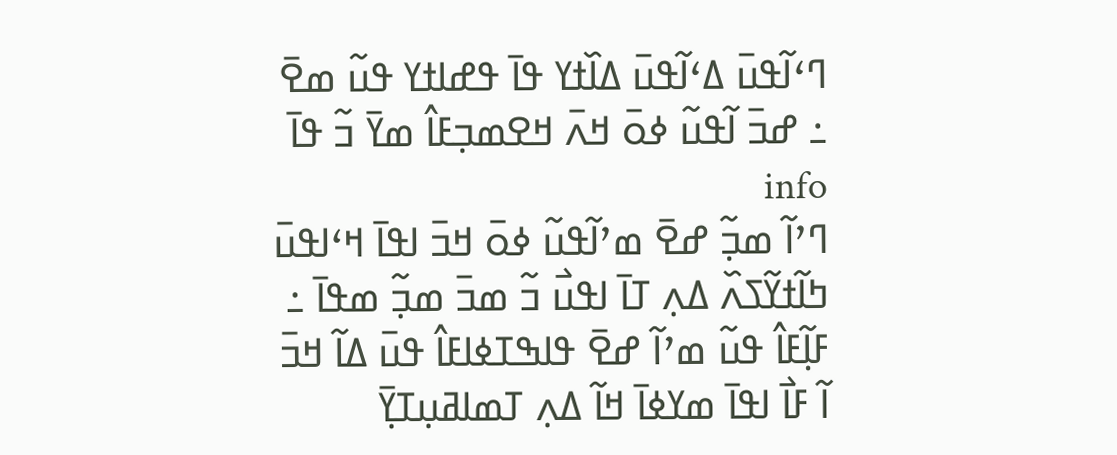ߣߵߊ߬ߟߎ߫ ߡߵߊ߬ߟߎ߫ ߡߊ߰ߙߌ ߟߊ߫ ߟߝߊߙߌ ߟߎ߬ ߘߐ߫ ߸ ߝߏ߫ ߊ߬ߟߎ߬ ߦߋ߫ ߞߍ߫ ߞߐߘߏ߲ߓߊ߮ ߘߌ߫ ߏ߬ ߟߊ߫ info
ߣߴߊ߬ ߘߏ߲߬ ߝߐ߫ ߘߴߊ߬ߟߎ߬ ߦߋ߫ ߞߏ߫ ߊߟߊ߫ ߞߵߊߟߎ߫ ߤߊ߬ߙߌ߬ߖߍ߰ ߡߍ߲ ߠߊ߫ ߊߟߎ߯ ߏ߬ ߘߏ߫ ߘߏ߲߬ ߘߟߊ߫ ߸ ߓߊ߲߬ߓߊ߮ ߟߎ߬ ߘߴߊ߬ ߝߐ߫ ߟߊߒߠߦߊߓߊ߮ ߟߎ߫ ߡߊ߬ ߞߏ߫ ߊ߬ ߓߊ߯ ߊߟߊ߫ ߘߌߦߊ߫ ߞߊ߬ ߡߍ߲ ߠߘߊߥߎ߲ߠߌ߲߫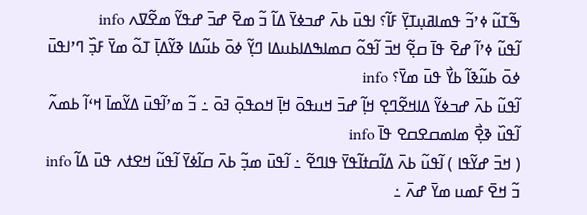ߒ߬ߠߎ߬ ߦߴߏ߬ ߟߘߊߥߎ߲ߠߌ߲߫ ߓߊ߬؟ ߊߟߎ߫ ߕߍ߫ ߝߏߦߌ߫ ߡߊ߬ ߏ߬ ߘߐ߫ ߝߏ߫ ߝߟߌ߬ ߘߐ߬ߜߍ info
ߊ߬ߟߎ߬ ߦߴߊ߬ ߝߐ߫ ߟߊ߫ ߛߐ߲߬ ߞߏ߫ ߊ߬ߟߋ߬ ߛߘߊߒߡߊߕߎߡߊ ߣߌ߲߬ ߦߋ߫ ߕߎ߬ߡߊ ߢߌ߬ߡߊ߲߫ ߠߋ߬ ߘߌ߫ ߓߏ߲߰ ߣߴߊߟߎ߫ ߦߋ߫ ߕߎ߬ߢߊ߬ ߕߌ߯ ߟߎ߫ ߘߌ߫؟ info
ߊ߬ߟߎ߬ ߕߍ߫ ߝߏߦߌ߬ ߡߊߞߐ߬ߣߐ߲ ߞߊ߲߬ ߝߏ߫ ߞߎߟߋ߫ ߞߊ߲߫ ߞߋߟߋ߲߫ ߔߋ߫ ߸ ߏ߬ ߘߴߊ߬ߟߎ߫ ߡߌ߬ߘߊ߫ ߞߵߊ߬ ߕߘߍ߬ ߊ߬ߟߎ߰ ߢߐ߲߯ ߘߊߘߛߐߛߐ ߟߊ߫ info
( ߞߏ߫ ߝߌ߬ߟߊ ) ߊ߬ߟߎ߬ ߕߍ߫ ߡߊ߬ߛߙߊ߬ߟߌ߫ ߟߊߣߐ߬ ߸ ߊ߬ߟߎ߫ ߘߏ߲߬ ߕߍ߫ ߛߊ߬ߦߌ߫ ߊ߬ߟߎ߬ ߞߐߙߍ ߟߎ߫ ߡߊ߬ info
ߏ߬ ߞߐ߫ ߓߘߎ ߘߌ߫ ߝߍ߫ ߸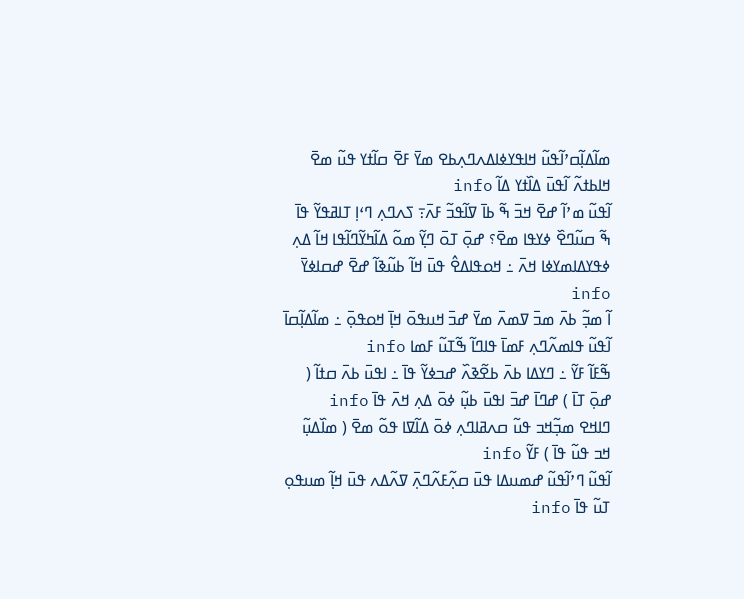ߘߊ߬ߡߊ߲߬ߛߴߊ߬ߟߎ߬ ߞߊߟߌߦߊߡߍߣߍ߲ߕߐ ߘߌ߫ ߓߐ߫ ߛߊ߬ߙߌ ߟߎ߬ ߘߐ߫ ߞߊߕߙߍ߬ ߊ߬ߟߎ߫ ߡߊ߰ߙߌ ߡߊ߬ info
ߊ߬ߟߎ߬ ߘߴߊ߬ ߝߐ߫ ߞߏ߫ ߒ߬ ߕߊ߫ ߜߊ߬ߟߏ߬ ߓߍ߫߹ ߖߍߣߍ߲ ߣߵߊ߲ ߠߊߥߟߌ߬ ߟߊ߫ ߒ߬ ߛߎ߬ߣߐ߰ ߦߌߟߊ ߘߐ߫؟ ߝߋ߲߫ ߠߋ߫ ߣߌ߲߬ ߘߋ߬ ߡߊ߬ߤߌ߬ߣߊ߬ߟߊ ߞߊ߬ ߡߍ߲ ߦߟߌߡߊߘߌߦߊ ߞߍ߫ ߸ ߞߋߟߊߡߐ߮ ߟߎ߫ ߞߊ߬ ߕߎ߬ߢߊ߬ ߝߐ߫ ߝߛߊߦߌ߫ info
ߊ߬ ߘߏ߲߬ ߕߍ߫ ߘߏ߫ ߜߘߍ߫ ߘߌ߫ ߝߏ߫ ߞߎߟߋ߫ ߞߊ߲߫ ߞߋߟߋ߲߫ ߸ ߘߊ߬ߡߊ߲߬ߛߊ߫ ߊ߬ߟߎ߬ ߟߊߘߍ߬ߣߍ߲ ߓߘߊ߫ ߟߊߣߊ߬ ߒ߬ߠߎ߬ ߓߘߊ info
ߒ߬ߓߊ߬ ߓߌ߬ ߸ ߣߌߡߊ ߕߍ߫ ߕߐ߬ߢߍ߰ ߝߏߦߌ߬ ߟߊ߫ ߸ ߊߟߎ߫ ߕߍ߫ ߛߙߊ߬ ( ߝߋ߲߫ ߠߊ߫ ) ߝߣߊ߫ ߝߏ߫ ߊߟߎ߫ ߕߎ߲߬ ߦߋ߫ ߡߍ߲ ߞߍ߫ ߟߊ߫ info
ߣߊߞߐ ߘߏ߲߬ߞߏ ߟߎ߬ ߛߍߥߊߣߍ߲ ߦߋ߫ ߡߊ߬ߜߊ ߟߋ߬ ߘߐ߫ ( ߘߊ߰ߡߎ߲߬ ߞߏ ߟߎ߬ ߟߊ߫ ) ߓߌ߬ info
ߊ߬ߟߎ߬ ߣߴߊ߬ߟߎ߬ ߝߘߎߡߊ ߟߎ߫ ߛߍ߲߬ߓߍ߬ߣߍ߲߫ ߜߍ߬ߡߍ ߟߎ߫ ߞߊ߲߬ ߘߎߟߋ߲ ߠߎ߬ ߟߊ߫ info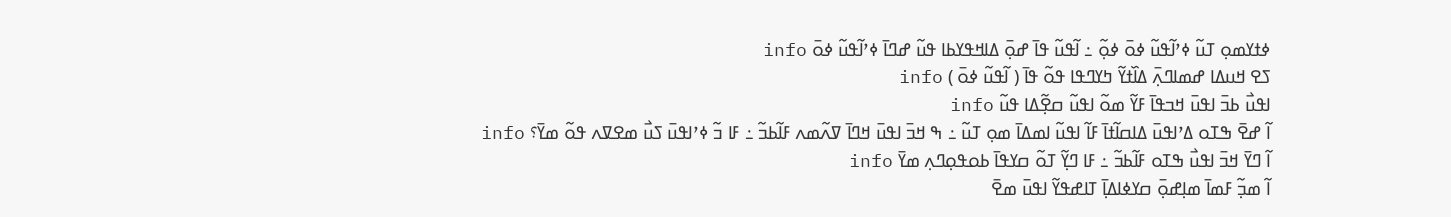ߦߙߌߘߋ߲ ߠߎ߬ ߦߴߊ߬ߟߎ߬ ߦߋ߫ ߦߋ߲߬ ߸ ߊ߬ߟߎ߬ ߟߊ߫ ߝߋ߲߫ ߡߊߞߟߌߕߊ ߟߎ߬ ߝߣߊ߫ ߦߴߊ߬ߟߎ߬ ߦߋ߫ info
ߖߐ ߞߎߡߊ ߝߘߊߣߍ߲߫ ߡߊ߰ߙߌ߬ ߤߌߣߟߊ ߟߋ߬ ߟߊ߫ ( ߊ߬ߟߎ߬ ߦߋ߫ ) info
ߊߟߎ߯ ߕߏ߫ ߊߟߎ߫ ߞߏߟߊ߫ ߓߌ߬ ߘߋ߬ ߊߟߎ߬ ߛߐ߲߬ߡߊ ߟߎ߬ info
ߊ߬ ߝߐ߫ ߒߠߋ ߡߴߊߟߎ߫ ߡߊߛߊ߬ߙߊ߫ ߓߊ߬ ߊߟߎ߬ ߊߘߡߊ߫ ߘߋ߲ ߠߎ߬ ߸ ߒ ߞߏ߫ ߊߟߎ߫ ߞߣߊ߫ ߜߍ߬ߘߍ ߓߊ߬ߕߏ߬ ߸ ߓߊ ߏ߬ ߦߴߊߟߎ߫ ߖߎ߯ ߘߐߜߍ ߟߋ߬ ߘߌ߫؟ info
ߊ߬ ߣߌ߫ ߞߏ߫ ߊߟߎ߯ ߒߠߋ ߓߊ߬ߕߏ߬ ߸ ߓߊ ߣߌ߲߬ ߠߋ߬ ߛߌߟߊ߫ ߕߋߟߋ߲ߣߍ߲ ߘߌ߫ info
ߊ߬ ߘߏ߲߬ ߓߘߊ߫ ߘߊ߲ߝߋ߲߫ ߛߌߦߊߡߊ߲߫ ߠߊߝߟߌ߬ ߊߟߎ߫ ߘߐ߫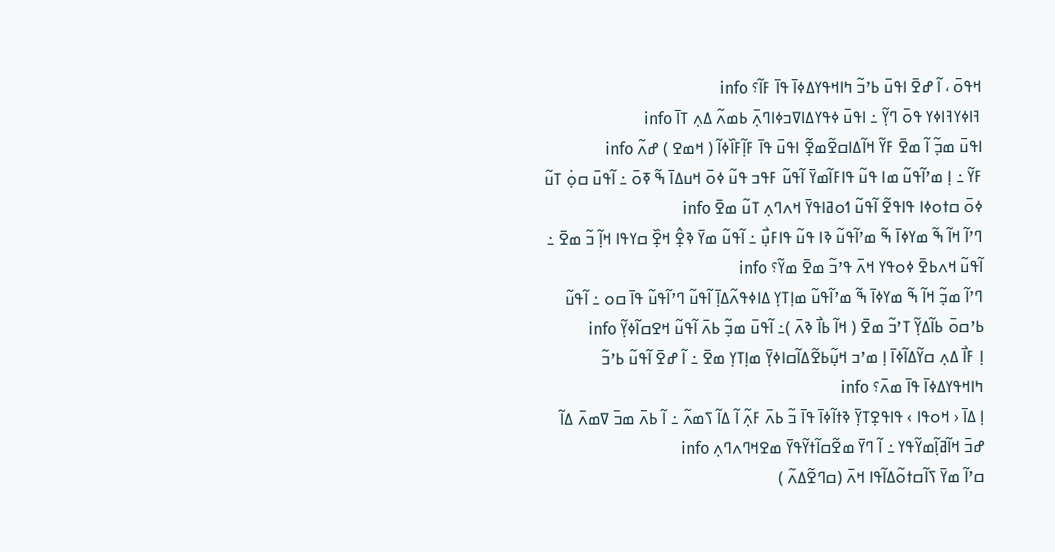ߞߟߋ߫ ، ߊ߬ ߝߐ߫ ߊߟߎ߫ ߕߴߏ߬ ߤߊߞߟߌߡߦߊ߫ ߟߊ߫ ߓߊ߬؟ info
ߔߊߦߌߔߊߦߌ ߟߋ߫ ߣߌ߲߬ ߸ ߊߟߎ߫ ߦߟߌߡߊߜߏߦߊߣߍ߲߫ ߕߘߍ߬ ߡߍ߲ ߠߊ߫ info
ߊߟߎ߫ ߘߏ߲߬ ߊ߬ ߘߐ߫ ߓߌ߬ ߞߊ߬ߡߊߛߐ߬ߘߐ߲߬ ߊߟߎ߫ ߟߊ߫ ߓߊ߲߬ߓߊ߰ߦߊ߬ ( ߞߘߐ ) ߝߍ߬ info
ߓߌ߬ ߸ ߊ߲ ߘߴߊ߬ߟߎ߬ ߘߊ ߟߎ߬ ߟߊߓߊ߬ߘߌ߫ ߊ߬ߟߎ߬ ߓߟߏ ߟߎ߬ ߦߋ߫ ߞߎߡߊ߫ ߒ߬ ߧߋ߫ ߸ ߊ߬ߟߎ߫ ߛߋ߲߭ ߠߎ߬ ߦߋ߫ ߛߙߋߦߊ ߟߊߟߐ߬ ߊ߬ߟߎ߬ ߗߋߥߊߟߌ߫ ߞߍߣߍ߲ ߠߎ߬ ߘߐ߫ info
ߣߴߊ߬ ߞߊ߬ ߒ߬ ߘߌߦߊ߫ ߒ߬ ߘߴߊ߬ߟߎ߬ ߢߊ ߟߎ߬ ߟߊߓߎ߲߯ ߸ ߊ߬ߟߎ߬ ߘߌ߫ ߢߐ߲߮ ߞߐ߲߰ ߛߌߟߊ ߞߊ߲߬ ߏ߬ ߘߐ߫ ߸ ߊ߬ߟߎ߬ ߞߍߕߐ߫ ߦߋߟߌ ߞߍ߫ ߟߴߏ߬ ߘߐ߫ ߘߌ߬؟ info
ߣߴߊ߬ ߘߏ߲߬ ߞߊ߬ ߒ߬ ߘߌߦߊ߫ ߒ߬ ߘߴߊ߬ߟߎ߬ ߘߊ߲ߠߌ߲ ߡߊߦߟߍ߬ߡߊ߲߫ ߊ߬ߟߎ߬ ߣߴߊ߬ߟߎ߬ ߟߊ߫ ߛߋ ߸ ߊ߬ߟߎ߬ ߕߴߛߋ߫ ߕߊ߬ߡߌ߲߬ ߠߴߏ߬ ߘߐ߫ ( ߞߊ߬ ߕߊ߯ ߢߍ߫ )߸ ߊ߬ߟߎ߫ ߘߏ߲߬ ߕߍ߫ ߊ߬ߟߎ߬ ߞߐߛߊ߬ߦߌ߲߬ info
ߊ߲ ߓߊ߯ ߡߍ߲ ߛߌ߬ߡߊ߬ߦߊ߫ ߊ߲ ߘߴߏ ߞߎ߲߬ߕߐ߬ߡߊ߬ߛߊߦߌ߲߫ ߘߊ߲ߠߌ߲ ߘߐ߫ ߸ ߊ߬ ߝߐ߫ ߊ߬ߟߎ߬ ߕߴߏ߬ ߤߊߞߟߌߡߦߊ߫ ߟߊ߫ ߘߍ߫؟ info
ߊ߲ ߡߊ߫ ‹ ߞߋߟߊ › ߟߊߟߐ߲ߠߌ߲߫ ߢߙߊ߬ߦߊ߫ ߟߊ߫ ߏ߬ ߕߍ߫ ߓߍ߲߬ ߊ߬ ߡߊ߬ ߖߘߍ߬ ߸ ߊ߬ ߕߍ߫ ߘߏ߫ ߜߘߍ߫ ߡߊ߬ ߝߏ߫ ߞߊ߬ߥߊ߲߬ߘߌ߬ߟߌ ߸ ߊ߬ ߣߌ߫ ߘߐ߬ߛߊ߬ߙߌ߬ߟߌ߫ ߘߐߞߣߍߣߍ߲ info
ߛߴߊ߬ ߘߌ߫ ߖߊ߬ߛߙߋ߬ߡߊ߬ߟߊ ߞߍ߫ (ߛߣߐ߬ߡߍ߬ )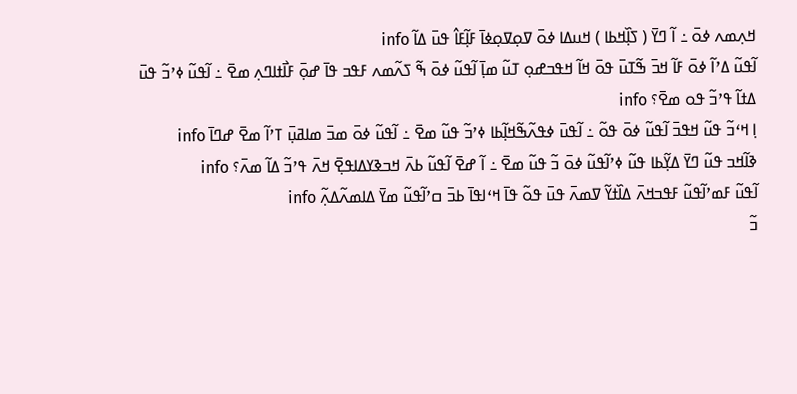ߞߍ߲ߘߍ ߦߋ߫ ߸ ߊ߬ ߣߌ߫ ( ߖߊ߲߰ߞߕߊ ) ߞߎߡߊ ߦߋ߫ ߜߋ߲ߜߋ߲ߦߊ߫ ߓߊ߲߬ߓߊ߮ ߟߎ߫ ߡߊ߬ info
ߊ߬ߟߎ߬ ߡߴߊ߬ ߦߋ߫ ߓߊ߬ ߞߏ߫ ߒ߬ߠߎ߫ ߟߋ߫ ߞߊ߬ ߞߟߏߝߋ߲ ߠߎ߬ ߘߊ߲߫ ߊ߬ߟߎ߬ ߦߋ߫ ߒ߬ ߖߍ߬ߘߍ ߓߟߏ ߟߊ߫ ߝߋ߲߫ ߓߊ߯ߙߊߣߍ߲ ߘߐ߫ ߸ ߊ߬ߟߎ߬ ߦߴߏ߬ ߟߎ߫ ߡߙߊ߬ ߟߴߏ߬ ߟߋ ߘߐ߫؟ info
ߊ߲ ߞߵߏ߬ ߟߎ߬ ߞߟߏ߫ ߊ߬ߟߎ߬ ߦߋ߫ ߟߋ߬ ߸ ߊ߬ߟߎ߫ ߦߟߍ߬ߒ߬ߞߊ߲߬ߕߊ ߦߴߏ߬ ߟߎ߬ ߘߐ߫ ߸ ߊ߬ߟߎ߬ ߦߋ߫ ߘߏ߫ ߘߊߥߎ߲߫ ߠߴߊ߬ ߘߐ߫ ߝߣߊ߫ info
ߢߊ߬ߞߏ ߟߎ߬ ߣߌ߫ ߡߌ߲߬ߕߊ ߟߎ߬ ߦߴߊ߬ߟߎ߬ ߦߋ߫ ߏ߬ ߟߎ߬ ߘߐ߫ ߸ ߊ߬ ߝߐ߫ ߊ߬ߟߎ߬ ߕߍ߫ ߞߏߢߌߡߊߟߐ߲߫ ߞߍ߫ ߟߴߏ߬ ߡߊ߬ ߘߍ߫؟ info
ߊ߬ߟߎ߬ ߓߘߴߊ߬ߟߎ߬ ߓߟߏߞߍ߫ ߡߊ߰ߙߌ߬ ߜߘߍ߫ ߟߎ߫ ߟߋ߬ ߟߊ߫ ߞߵߊߟߊ߫ ߕߏ߫ ߛߴߊ߬ߟߎ߬ ߘߌ߫ ߡߊߘߍ߬ߡߍ߲߬ info
ߏ߬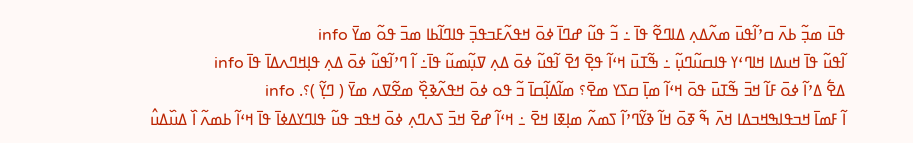ߟߎ߫ ߘߏ߲߬ ߕߍ߫ ߛߴߊ߬ߟߎ߫ ߘߍ߬ߡߍ߲ ߡߊߣߐ߬ ߟߊ߫ ߸ ߏ߬ ߟߎ߬ ߝߣߊ߫ ߦߋ߫ ߞߟߍ߬ߓߏߟߏ߲߫ ߟߊߣߊ߬ߕߊ ߘߏ߫ ߟߋ߬ ߘߌ߫ info
ߊ߬ߟߎ߬ ߟߊ߫ ߞߎߡߊ ߞߊߣߵߌ ߟߊߛߎ߬ߣߎ߲߬ ߸ ߒ߬ߠߎ߫ ߞߵߊ߬ ߟߐ߲߫ ߗߐ߫ ߊ߬ߟߎ߬ ߦߋ߫ ߡߍ߲ ߜߎ߲߬ߘߎ߬ ߟߊ߫߸ ߊ߬ ߣߴߊ߬ߟߎ߬ ߦߋ߫ ߡߍ߲ ߟߊ߲ߞߣߍߡߊ߫ ߟߊ߫ info
ߡߐ߱ ߡߴߊ߬ ߦߋ߫ ߓߊ߬ ߞߏ߫ ߒ߬ߠߎ߫ ߟߋ߫ ߞߵߊ߬ ߘߊ߲߫ ߛߖߌ ߘߐ߫؟ ߘߊ߬ߡߊ߲߬ߛߊ߫ ߏ߬ ߟߋ ߦߋ߫ ߞߟߍ߬ߢߐ߲߰ ߘߐ߬ߜߍ ߘߌ߫ ( ߣߌ߲߬ )؟. info
ߊ߬ ߓߘߊ߫ ߞߏߟߊߒߞߏߡߊ ߞߍ߫ ߒ߬ ߧߋ߫ ߞߊ߬ ߢߌ߬ߣߴߊ߬ ߖߘߍ߬ ߘߊ߲ߧߊ ߞߐ߫ ߸ ߞߵߊ߬ ߝߐ߫ ߞߏ߫ ߖߍߣߍ߲ ߦߋ߫ ߞߟߏ ߟߎ߬ ߟߊߣߌߡߦߊ߫ ߟߊ߫ ߞߵߊ߬ ߕߘߍ߬ ߊ߰ ߡߎ߰ߡߎ߮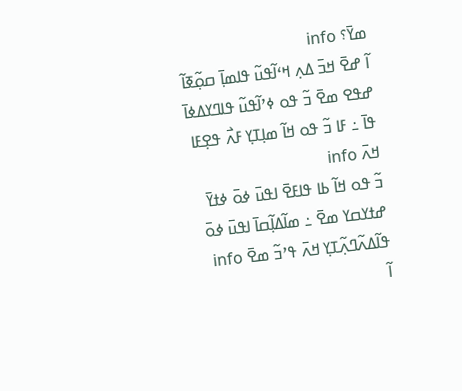ߘߌ߫؟ info
ߊ߬ ߝߐ߫ ߞߏ߫ ߡߍ߲ ߞߵߊ߬ߟߎ߬ ߟߊߘߊ߲߫ ߛߋ߲߬ߧߊ߬ ߝߟߐ ߘߐ߫ ߏ߬ ߟߋ ߦߴߊ߬ߟߎ߬ ߟߊߣߌߡߦߊ߫ ߟߊ߫ ߸ ߓߊ ߏ߬ ߟߋ ߞߊ߬ ߘߊ߲ߠߌ߲ ߓߍ߯ ߟߐ߲ߓߊ ߞߍ߫ info
ߏ߬ ߟߋ ߞߊ߬ ߕߊ ߟߊߓߐ߫ ߊߟߎ߫ ߦߋ߫ ߦߙߌ߫ ߝߙߌߛߌ ߘߐ߫ ߸ ߘߊ߬ߡߊ߲߬ߛߊ߫ ߊߟߎ߫ ߦߋ߫ ߟߊ߬ߡߍ߬ߣߍ߲߬ߠߌ߲ ߞߍ߫ ߟߴߏ߬ ߘߐ߫ info
ߊ߬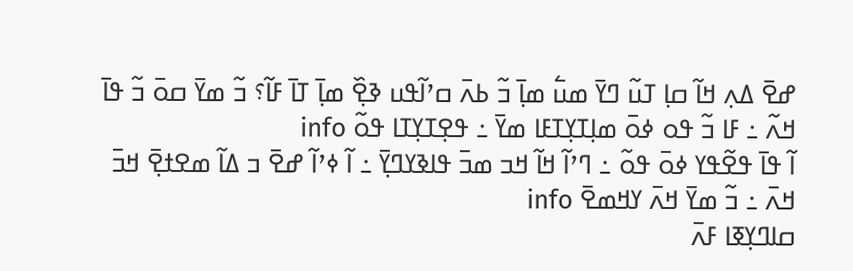ߝߐ߫ ߡߍ߲ ߞߊ߬ ߛߊ߲ ߠߎ߬ ߣߌ߫ ߘߎ߱ ߘߊ߲߫ ߏ߬ ߕߍ߫ ߛߴߊ߬ߟߎ ߢߐ߲߰ ߘߊ߲߫ ߠߊ߫ ߓߊ߬؟ ߏ߬ ߘߌ߫ ߛߋ߫ ߏ߬ ߟߊ߫ ߞߍ߬ ߸ ߓߊ ߏ߬ ߟߋ ߦߋ߫ ߘߊ߲ߠߌ߲ߠߓߊ ߘߌ߫ ߸ ߟߐ߲ߠߌ߲ߠߊ ߟߋ߬ info
ߊ߬ ߟߊ߫ ߟߐ߬ߟߌ ߦߋ߫ ߟߋ߬ ߸ ߣߴߊ߬ ߞߊ߬ ߞߏ ߘߏ߫ ߟߊߢߌߣߌ߲߫ ߸ ߊ߬ ߦߴߊ߬ ߝߐ߫ ߏ ߡߊ߬ ߘߐߙߐ߲߫ ߞߏ߫ ߞߍ߫ ߸ ߏ߬ ߘߌ߫ ߞߍ߫ ߌߞߘߐ߫ info
ߛߊߣߌ߲ߧߊ ߓߍ߫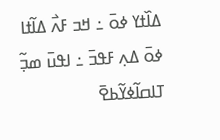ߡߊ߰ߙߌ ߦߋ߫ ߸ ߞߏ ߓߍ߯ ߡߊ߬ߙߊ ߦߋ߫ ߡߍ߲ ߓߟߏ߫ ߸ ߊߟߎ߫ ߘߏ߲߬ ߠߊߛߊ߬ߦߌ߬ߕߐ߫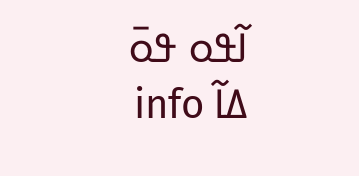ߊ߬ߟߋ ߟߋ߫ ߡߊ߬ info